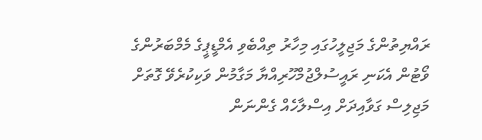ރައްޔިތުންގެ މަޖިލީހުގައި މިހާރު ތިއްބެވި އެމްޑީޕީގެ މެމްބަރުންގެ ވޯޓުން އެކަނި ރައީސުލްޖުމްހޫރިއްޔާ މަގާމުން ވަކިކުރެވޭ ގޮތަށް މަޖިލިސް ގަވާއިދަށް އިސްލާހެއް ގެންނަން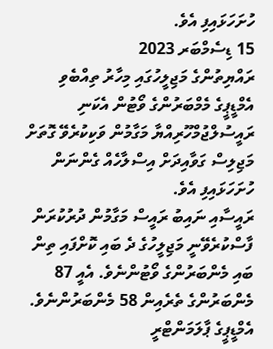ހުށަހަޅައިފި އެވެ.
15 ޑިސެމްބަރ 2023
ރައްޔިތުންގެ މަޖިލީހުގައި މިހާރު ތިއްބެވި އެމްޑީޕީގެ މެމްބަރުންގެ ވޯޓުން އެކަނި ރައީސުލްޖުމްހޫރިއްޔާ މަގާމުން ވަކިކުރެވޭ ގޮތަށް މަޖިލިސް ގަވާއިދަށް އިސްލާހެއް ގެންނަން ހުށަހަޅައިފި އެވެ.
ރައީސާއި ނައިބު ރައީސް މަގާމުން ދުރުކުރަން ފާސްކުރެވޭނީ މަޖިލީހުގެ ދެ ބައި ކޮށްފައި ތިން ބައި މެންބަރުންގެ ވޯޓުންނެވެ. އެއީ 87 މެންބަރުންގެ ތެރެއިން 58 މެންބަރުންނެވެ.
އެމްޑީޕީގެ ޕާލަމަންޓްރީ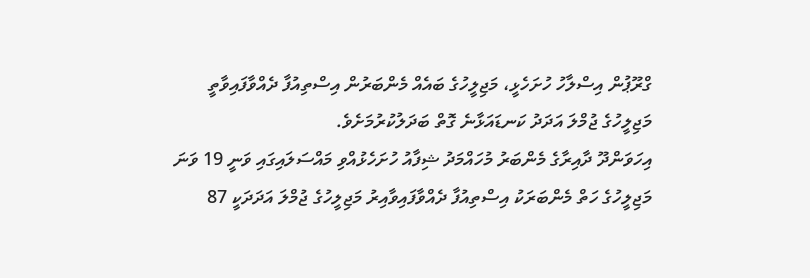ގްރޫޕުން އިސްލާހު ހުށަހެޅީ، މަޖިލީހުގެ ބައެއް މެންބަރުން އިސްތިއުފާ ދެއްވާފައިވާތީ މަޖިލީހުގެ ޖުމްލަ އަދަދު ކަނޑައަޅާނެ ގޮތް ބަދަލުކުރުމަށެވެ.
އިހަވަންދޫ ދާއިރާގެ މެންބަރު މުހައްމަދު ޝިފާއު ހުށަހެޅުއްވި މައްސަލައިގައި ވަނީ 19 ވަނަ މަޖިލީހުގެ ހަތް މެންބަރަކު އިސްތިއުފާ ދެއްވާފައިވާއިރު މަޖިލީހުގެ ޖުމްލަ އަދަދަކީ 87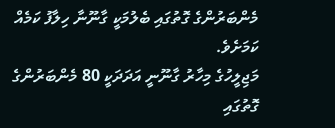މެންބަރުންގެ ގޮތުގައި ބެލުމަކީ ގާނޫނާ ހިލާފު ކަމެއް ކަމަށެވެ.
މަޖިލީހުގެ މިހާރު ގާނޫނީ އަދަދަކީ 80 މެންބަރުންގެ ގޮތުގައި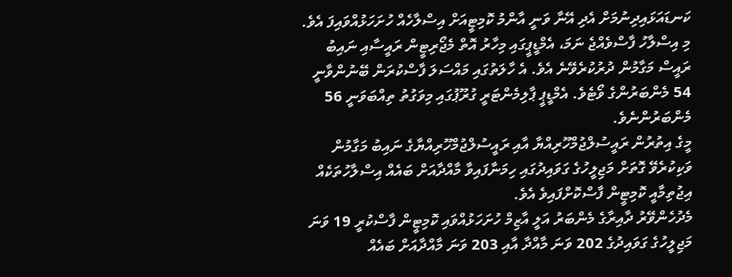ކަނޑައަޅައިދިނުމަށް އެދި އޭނާ ވަނީ އާންމު ކޮމިޓީއަށް އިސްލާހެއް ހުށަހަޅުއްވައިފަ އެވެ.
މި އިސްލާހު ފާސްވެއްޖެ ނަމަ، އެމްޑީޕީގައި މިހާރު އޮތް މެޖޯރިޓީން ރައީސާއި ނައިބު ރައީސް މަގާމުން ދުރުކުރެވޭނެ އެވެ. އެ ހާލަތުގައި މައްސަލަ ފާސްކުރަން ބޭނުންވާނީ 54 މެންބަރުންގެ ވޯޓެވެ. އެމްޑީޕީ ޕާލިމެންޓަރީ ގުރޫޕުގައި މިވަގުތު ތިއްބަވަނީ 56 މެންބަރުންނެވެ.
މީގެ އިތުރުން ރައީސުލްޖުމްހޫރިއްޔާ އާއި ރައީސުލްޖުމްހޫރިއްޔާގެ ނައިބު މަގާމުން ވަކިކުރެވޭ ގޮތަށް މަޖިލީހުގެ ގަވައިދުގައި ހިމަނާފައިވާ މާއްދާއަށް ބައެއް އިސްލާހުތަކެއް އިޖުތިމާއީ ކޮމިޓީން ފާސްކޮށްފައިވެ އެވެ.
މެދުހެންވޭރު ދާއިރާގެ މެންބަރު އަލީ އާޒިމް ހުށަހަޅުއްވައި ކޮމިޓީން ފާސްކުރީ 19 ވަނަ މަޖިލީހުގެ ގަވައިދުގެ 202 ވަނަ މާއްދާ އާއި 203 ވަނަ މާއްދާއަށް ބައެއް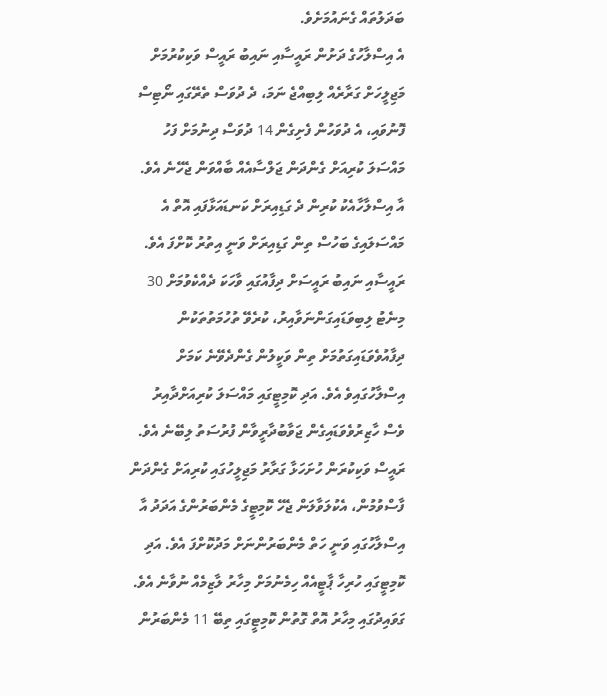ބަދަލުތައް ގެނައުމަށެވެ.
އެ އިސްލާހުގެ ދަށުން ރައީސާއި ނައިބު ރައީސް ވަކިކުރުމަށް މަޖިލީހަށް ގަރާރެއް ލިބިއްޖެ ނަމަ، ދެ ދުވަސް ތެރޭގައި ނޯޓިސް ފޮނުވައި، އެ ދުވަހުން ފެށިގެން 14 ދުވަސް ދިނުމަށް ފަހު މައްސަލަ ކުރިއަށް ގެންދަން ޖަލްސާއެއް ބާއްވަން ޖެހޭނެ އެވެ.
އާ އިސްލާހާއެކު ކުރިން ދެ ގަޑިއިރަށް ކަނޑައަޅާފައި އޮތް އެ މައްސަލައިގެ ބަހުސް ތިން ގަޑިއިރަށް ވަނީ އިތުރު ކޮށްފަ އެވެ.
ރައީސާއި ނައިބު ރައީސަށް ދިފާއުގައި ވާހަކަ ދެއްކެވުމަށް 30 މިނެޓު ލިބިވަޑައިގަންނަވާއިރު، ކުރެވޭ ތުހުމަތުތަކުން ދިފާއުވެވަޑައިގަތުމަށް ތިން ވަކީލުން ގެންދެވޭނެ ކަމަށް އިސްލާހުގައިވެ އެވެ. އަދި ކޮމިޓީގައި މައްސަލަ ކުރިއަށްދާއިރު ވެސް ހާޒިރުވެވަޑައިގެން ޖަވާބުދާރީވާން ފުރުސަތު ލިބޭނެ އެވެ.
ރައީސް ވަކިކުރަން ހުށަހަޅާ ގަރާރު މަޖިލީހުގައި ކުރިއަށް ގެންދަން ފާސްވުމުން، އެކުލަވާލަން ޖެހޭ ކޮމިޓީގެ މެންބަރުންގެ އަދަދު އާ އިސްލާހުގައި ވަނީ ހަތް މެންބަރުންނަށް މަދުކޮށްފަ އެވެ. އަދި ކޮމިޓީގައި ހުރިހާ ޕާޓީއެއް ހިމެނުމަށް މިހާރު ލާޒިމެއް ނުވާނެ އެވެ.
ގަވައިދުގައި މިހާރު އޮތް ގޮތުން ކޮމިޓީގައި ތިބޭ 11 މެންބަރުން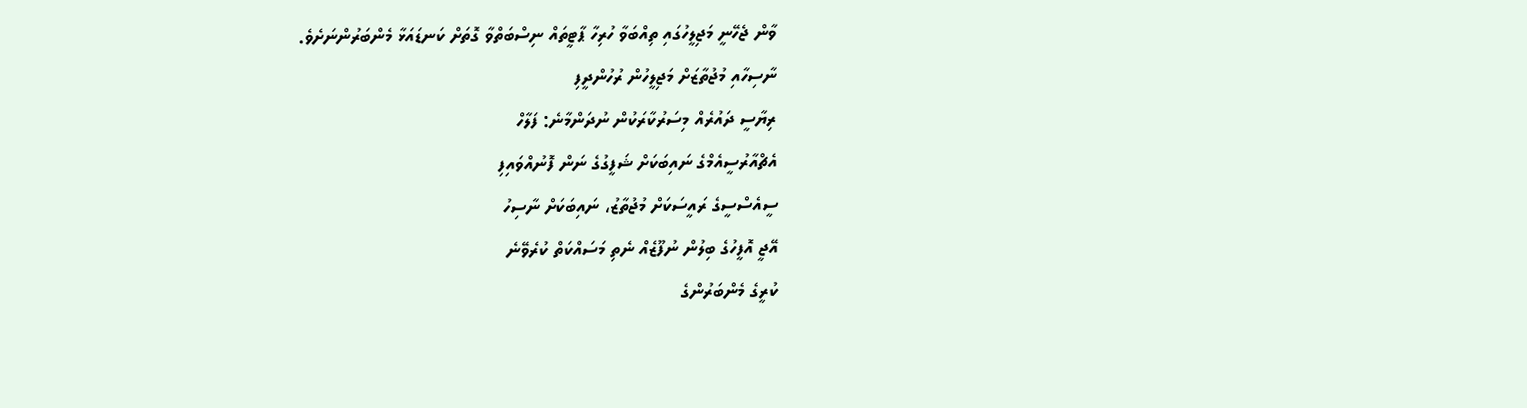ވާން ޖެހޭނީ މަޖިލީހުގައި ތިއްބަވާ ހުރިހާ ޕާޓީތައް ނިސްބަތްވާ ގޮތަށް ކަނޑައަޅާ މެންބަރުންނަށެވެ.
ނާސިހާއި މުޖުތާޒަށް މަޖިލީހުން ރުހުންދީފި
ރިޔާސީ ދައުރެއް މިސަރުކާރަކުން ނުދަންމާނެ: ފަލާހް
އެޗްއާރުސީއެމްގެ ނައިބަކަށް ޝަފީގުގެ ނަން ފޮނުއްވައިފި
ސީއެސްސީގެ ރައީސަކަށް މުޖުތާޒު، ނައިބަކަށް ނާސިހު
އޭޖީ އޮފީހުގެ ބިލުން ނުފޫޒެއް ނެތި މަސައްކަތް ކުރެވޭނެ
ކުރީގެ މެންބަރުންގެ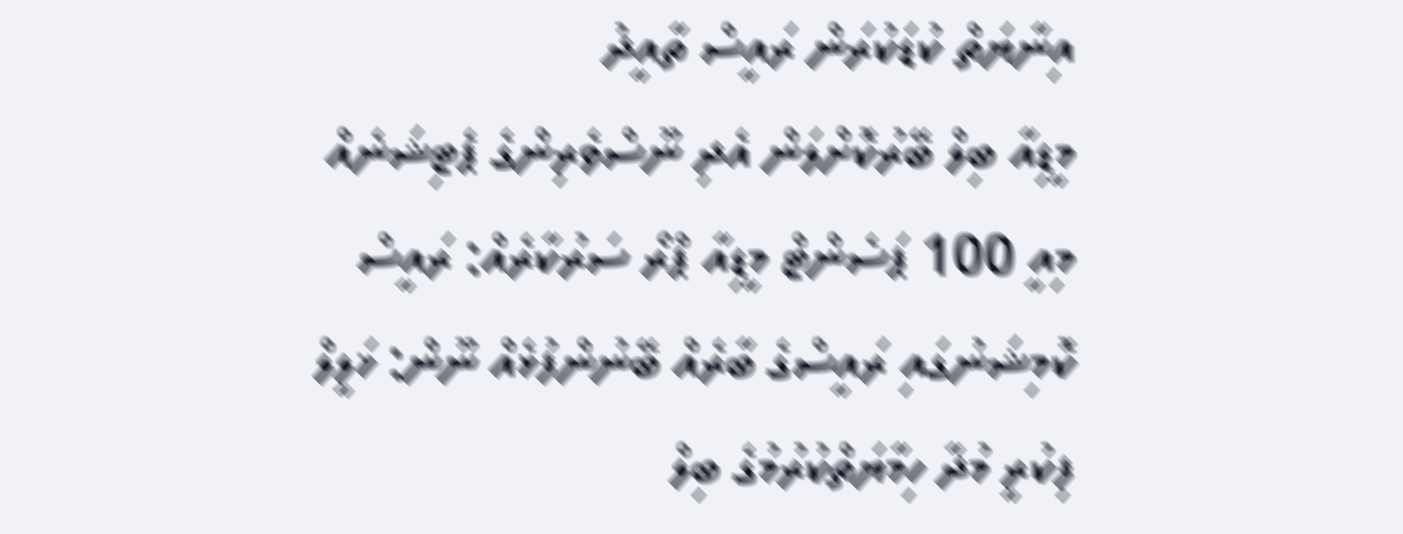އިނާޔަތް ކުޑަކުރަން ރައީސް ތާއީދު
މީޑިއާ ބިލް ބޭރުކޮށްލަން އެދި ނޫސްވެރިންގެ ޕެޓިޝަނެއް
މިއީ 100 ޕަސެންޓް މީޑިއާ ޕްރޯ ސަރުކާރެއް: ރައީސް
ކޮމިޝަނުގައި ރައީސްގެ ބާރެއް ބޭނުންފުޅެއް ނޫން: ޚަލީލް
ފިކުރީ މުދާ ހިމާޔަތްކުރުމުގެ ބިލް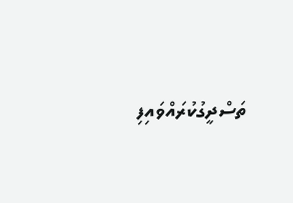ތަސްދީގުކުރައްވައިފި